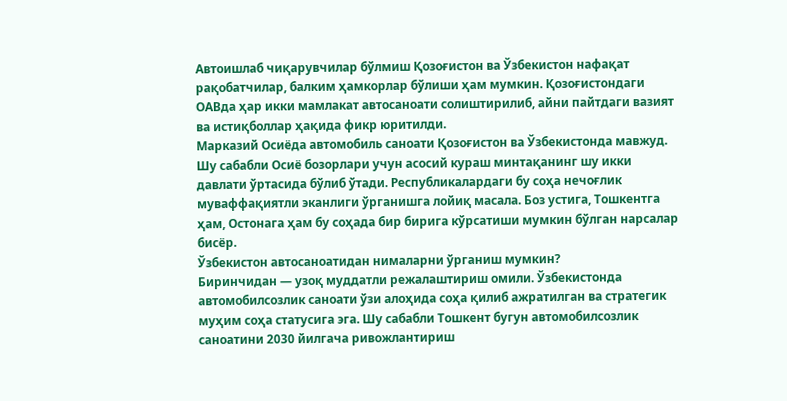Автоишлаб чиқарувчилар бўлмиш Қозоғистон ва Ўзбекистон нафақат рақобатчилар, балким ҳамкорлар бўлиши ҳам мумкин. Қозоғистондаги ОАВда ҳар икки мамлакат автосаноати солиштирилиб, айни пайтдаги вазият ва истиқболлар ҳақида фикр юритилди.
Марказий Осиёда автомобиль саноати Қозоғистон ва Ўзбекистонда мавжуд. Шу сабабли Осиё бозорлари учун асосий кураш минтақанинг шу икки давлати ўртасида бўлиб ўтади. Республикалардаги бу соҳа нечоғлик муваффақиятли эканлиги ўрганишга лойиқ масала. Боз устига, Тошкентга ҳам, Остонага ҳам бу соҳада бир бирига кўрсатиши мумкин бўлган нарсалар бисёр.
Ўзбекистон автосаноатидан нималарни ўрганиш мумкин?
Биринчидан — узоқ муддатли режалаштириш омили. Ўзбекистонда автомобилсозлик саноати ўзи алоҳида соҳа қилиб ажратилган ва стратегик муҳим соҳа статусига эга. Шу сабабли Тошкент бугун автомобилсозлик саноатини 2030 йилгача ривожлантириш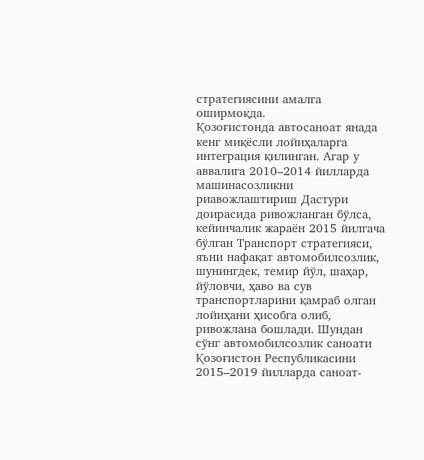стратегиясини амалга оширмоқда.
Қозоғистонда автосаноат янада кенг миқёсли лойиҳаларга интеграция қилинган. Агар у аввалига 2010–2014 йилларда машинасозликни риавожлаштириш Дастури доирасида ривожланган бўлса, кейинчалик жараён 2015 йилгача бўлган Транспорт стратегияси, яъни нафақат автомобилсозлик, шунингдек, темир йўл, шаҳар, йўловчи, ҳаво ва сув транспортларини қамраб олган лойиҳани ҳисобга олиб, ривожлана бошлади. Шундан сўнг автомобилсозлик саноати Қозоғистон Республикасини 2015–2019 йилларда саноат-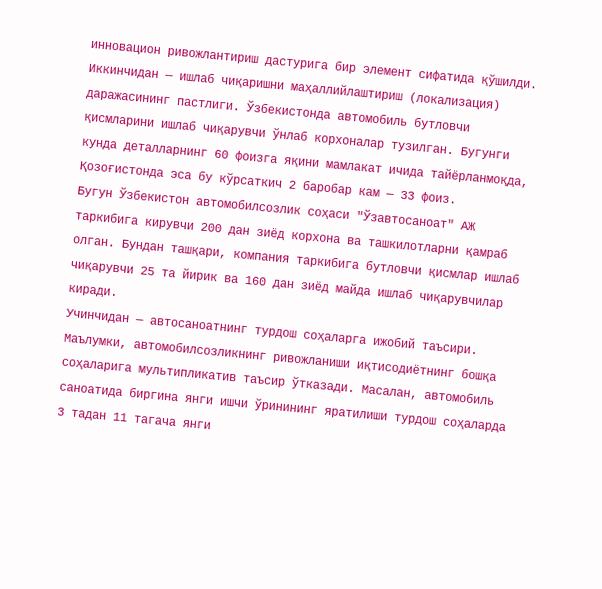инновацион ривожлантириш дастурига бир элемент сифатида қўшилди.
Иккинчидан — ишлаб чиқаришни маҳаллийлаштириш (локализация) даражасининг пастлиги. Ўзбекистонда автомобиль бутловчи қисмларини ишлаб чиқарувчи ўнлаб корхоналар тузилган. Бугунги кунда деталларнинг 60 фоизга яқини мамлакат ичида тайёрланмоқда, Қозоғистонда эса бу кўрсаткич 2 баробар кам — 33 фоиз.
Бугун Ўзбекистон автомобилсозлик соҳаси "Ўзавтосаноат" АЖ таркибига кирувчи 200 дан зиёд корхона ва ташкилотларни қамраб олган. Бундан ташқари, компания таркибига бутловчи қисмлар ишлаб чиқарувчи 25 та йирик ва 160 дан зиёд майда ишлаб чиқарувчилар киради.
Учинчидан — автосаноатнинг турдош соҳаларга ижобий таъсири. Маълумки, автомобилсозликнинг ривожланиши иқтисодиётнинг бошқа соҳаларига мультипликатив таъсир ўтказади. Масалан, автомобиль саноатида биргина янги ишчи ўринининг яратилиши турдош соҳаларда 3 тадан 11 тагача янги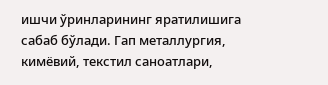ишчи ўринларининг яратилишига сабаб бўлади. Гап металлургия, кимёвий, текстил саноатлари,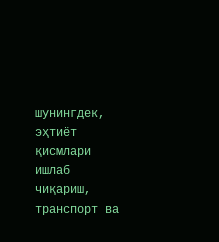шунингдек, эҳтиёт қисмлари ишлаб чиқариш, транспорт ва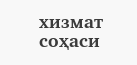хизмат соҳаси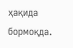ҳақида бормоқда.